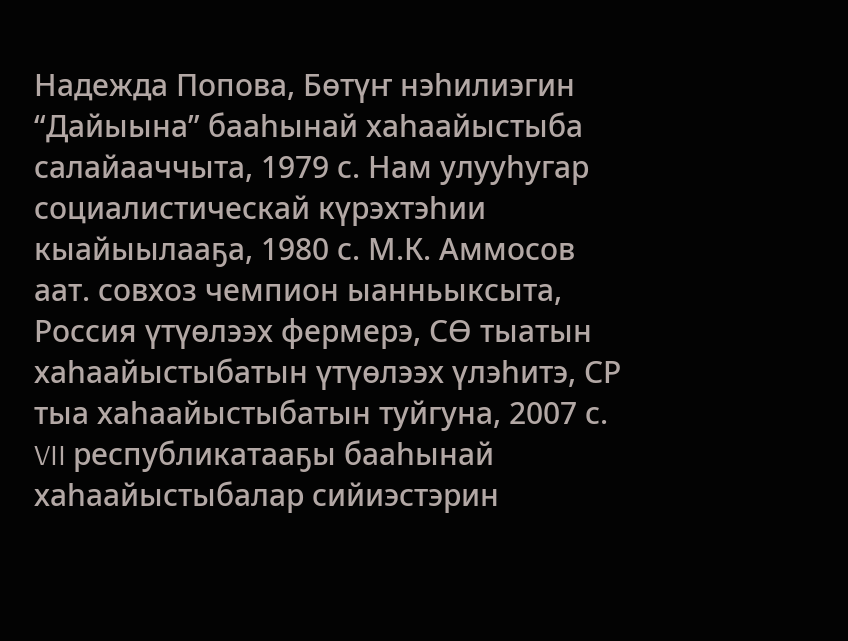Надежда Попова, Бөтүҥ нэһилиэгин “Дайыына” бааһынай хаһаайыстыба салайааччыта, 1979 с. Нам улууһугар социалистическай күрэхтэһии кыайыылааҕа, 1980 с. М.К. Аммосов аат. совхоз чемпион ыанньыксыта, Россия үтүөлээх фермерэ, СӨ тыатын хаһаайыстыбатын үтүөлээх үлэһитэ, СР тыа хаһаайыстыбатын туйгуна, 2007 с. VII республикатааҕы бааһынай хаһаайыстыбалар сийиэстэрин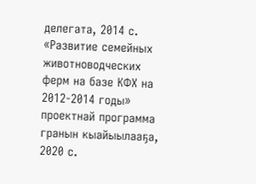делегата, 2014 с. «Развитие семейных животноводческих ферм на базе КФХ на 2012-2014 годы» проектнай программа гранын кыайыылааҕа, 2020 с.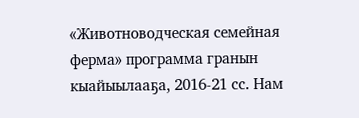«Животноводческая семейная ферма» программа гранын кыайыылааҕа, 2016-21 сс. Нам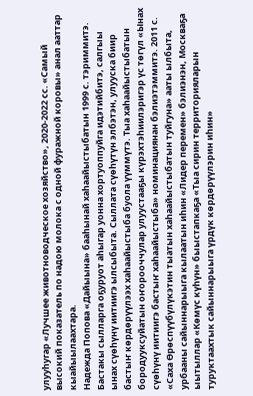улууһугар «Лучшее животноводческое хозяйство», 2020-2022 сс. «Самый высокий показатель по надою молока с одной фуражной коровы» анал ааттар кыайыылаахтара.
Надежда Попова «Дайыына» бааһынай хаһаайыстыбатын 1999 с. тэриммитэ. Бастакы сылларга оҕуруот аһыгар уонна хортуоппуйга идэтийбитэ, салгыы ынах сүөһүнү иитиигэ ылсыбыта. Сыллата сүөһүтүн элбэтэн, улууска биир бастыҥ көрдөрүүлээх хаһаайыстыба буола үүммүтэ. Тыа хаһаайыстыбатын бородууксуйатын оҥорооччулар улуустааҕы күрэхтэһиилэригэр үс төгүл «Ынах сүөһүнү иитиигэ бастыҥ хаһаайыстыба» номинациянан бэлиэтэммитэ. 2011 с. «Саха Өрөспүүбүлүкэтин тыатын хаһаайыстыбатын туйгуна» ааты ылбыта, урбааны сайыннарыыга кылаатын иһин «Лидер перемен» бэлиэнэн, Москваҕа ыытыллар «Көмүс күһүн» быыстапкаҕа «Тыа сирин территорияларын туруктаахтык сайыннарыыга үрдүк көрдөрүүлэрин иһин»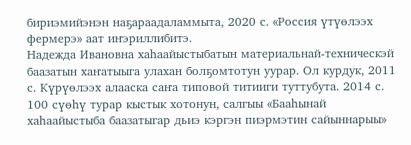бириэмийэнэн наҕараадаламмыта, 2020 с. «Россия үтүөлээх фермерэ» аат иҥэриллибитэ.
Надежда Ивановна хаһаайыстыбатын материальнай-техническэй баазатын хаҥатыыга улахан болҕомтотун уурар. Ол курдук, 2011 с. Күрүөлээх алааска саҥа типовой титииги туттубута. 2014 с. 100 сүөһү турар кыстык хотонун, салгыы «Бааһынай хаһаайыстыба баазатыгар дьиэ кэргэн пиэрмэтин сайыннарыы»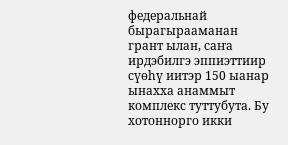федеральнай бырагырааманан грант ылан, саҥа ирдэбилгэ эппиэттиир сүөһү иитэр 150 ыанар ынахха анаммыт комплекс туттубута. Бу хотоннорго икки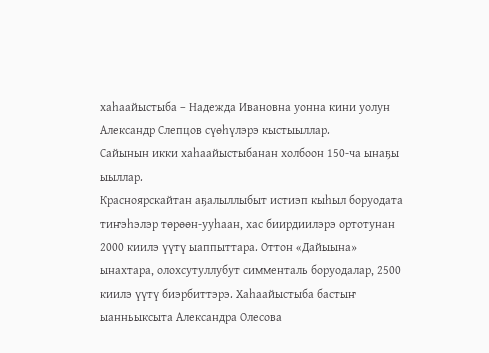хаһаайыстыба – Надежда Ивановна уонна кини уолун Александр Слепцов сүөһүлэрэ кыстыыллар.
Сайынын икки хаһаайыстыбанан холбоон 150-ча ынаҕы ыыллар.
Красноярскайтан аҕалыллыбыт истиэп кыһыл боруодата тиҥэһэлэр төрөөн-ууһаан, хас биирдиилэрэ ортотунан 2000 киилэ үүтү ыаппыттара. Оттон «Дайыына» ынахтара, олохсутуллубут симменталь боруодалар, 2500 киилэ үүтү биэрбиттэрэ. Хаһаайыстыба бастыҥ ыанньыксыта Александра Олесова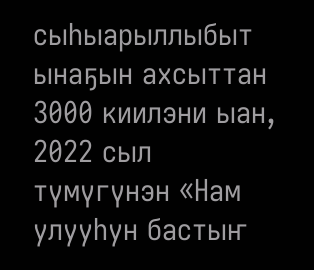сыһыарыллыбыт ынаҕын ахсыттан 3000 киилэни ыан, 2022 сыл түмүгүнэн «Нам улууһун бастыҥ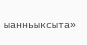ыанньыксыта»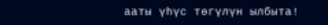ааты үһүс төгүлүн ылбыта!